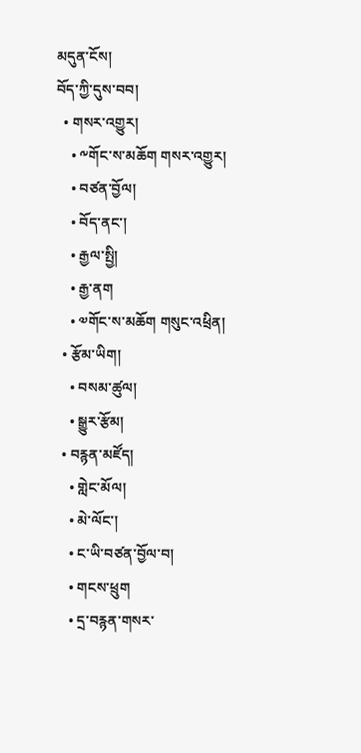མདུན་ངོས།
བོད་ཀྱི་དུས་བབ།
  • གསར་འགྱུར།
    • ༸གོང་ས་མཆོག གསར་འགྱུར།
    • བཙན་བྱོལ།
    • བོད་ནང་།
    • རྒྱལ་སྤྱི།
    • རྒྱ་ནག
    • ༧གོང་ས་མཆོག གསུང་འཕྲིན།
  • རྩོམ་ཡིག།
    • བསམ་ཚུལ།
    • སྒྱུར་རྩོམ།
  • བརྙན་མཛོད།
    • གླེང་མོལ།
    • མེ་ལོང་།
    • ང་ཡི་བཙན་བྱོལ་བ།
    • གངས་ཕྲུག
    • དྲ་བརྙན་གསར་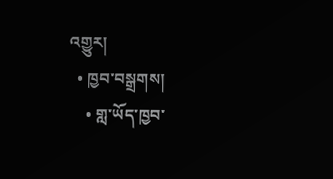འགྱུར།
  • ཁྱབ་བསྒྲགས།
    • གླ་ཡོད་ཁྱབ་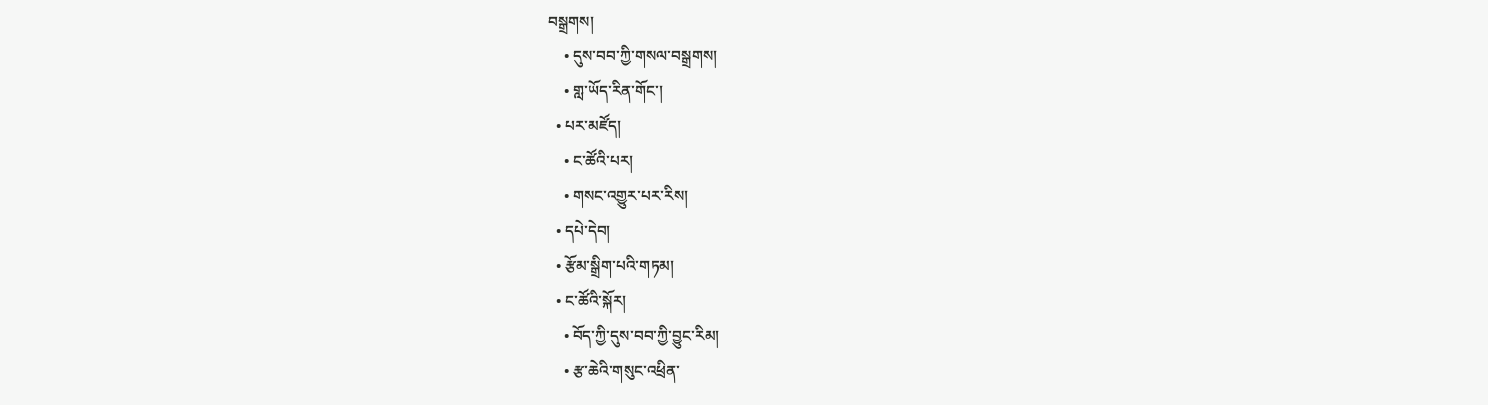བསྒྲགས།
    • དུས་བབ་ཀྱི་གསལ་བསྒྲགས།
    • གླ་ཡོད་རིན་གོང་།
  • པར་མཛོད།
    • ང་ཚོའི་པར།
    • གསང་འགྱུར་པར་རིས།
  • དཔེ་དེབ།
  • རྩོམ་སྒྲིག་པའི་གཏམ།
  • ང་ཚོའི་སྐོར།
    • བོད་ཀྱི་དུས་བབ་ཀྱི་བྱུང་རིམ།
    • རྩ་ཆེའི་གསུང་འཕྲིན་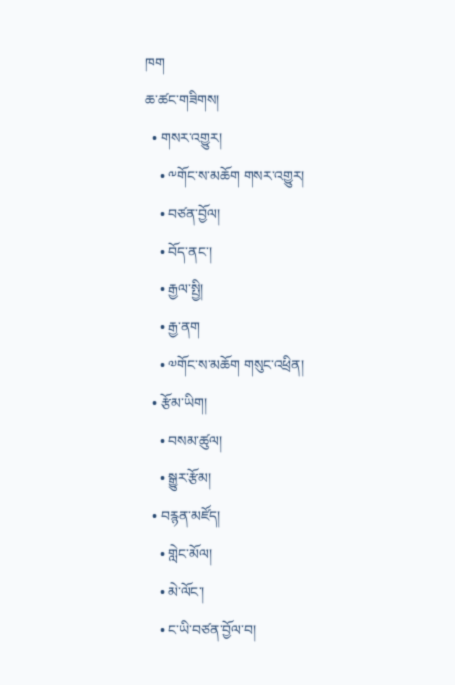ཁག
ཆ་ཚང་གཟིགས།
  • གསར་འགྱུར།
    • ༸གོང་ས་མཆོག གསར་འགྱུར།
    • བཙན་བྱོལ།
    • བོད་ནང་།
    • རྒྱལ་སྤྱི།
    • རྒྱ་ནག
    • ༧གོང་ས་མཆོག གསུང་འཕྲིན།
  • རྩོམ་ཡིག།
    • བསམ་ཚུལ།
    • སྒྱུར་རྩོམ།
  • བརྙན་མཛོད།
    • གླེང་མོལ།
    • མེ་ལོང་།
    • ང་ཡི་བཙན་བྱོལ་བ།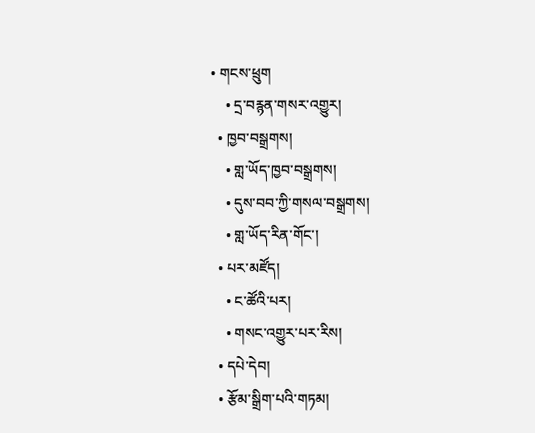• གངས་ཕྲུག
    • དྲ་བརྙན་གསར་འགྱུར།
  • ཁྱབ་བསྒྲགས།
    • གླ་ཡོད་ཁྱབ་བསྒྲགས།
    • དུས་བབ་ཀྱི་གསལ་བསྒྲགས།
    • གླ་ཡོད་རིན་གོང་།
  • པར་མཛོད།
    • ང་ཚོའི་པར།
    • གསང་འགྱུར་པར་རིས།
  • དཔེ་དེབ།
  • རྩོམ་སྒྲིག་པའི་གཏམ།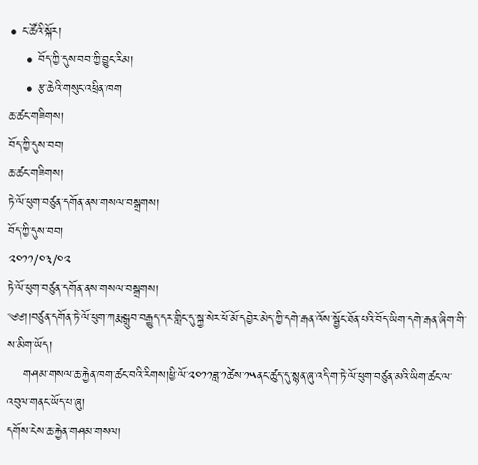• ང་ཚོའི་སྐོར།
    • བོད་ཀྱི་དུས་བབ་ཀྱི་བྱུང་རིམ།
    • རྩ་ཆེའི་གསུང་འཕྲིན་ཁག
ཆ་ཚང་གཟིགས།
བོད་ཀྱི་དུས་བབ།
ཆ་ཚང་གཟིགས།
ཏེ་ལོ་ཕུག་བཙུན་དགོན་ནས་གསལ་བསྒྲགས།
བོད་ཀྱི་དུས་བབ།
༢༠༡༡/༠༣/༠༢
ཏེ་ལོ་ཕུག་བཙུན་དགོན་ནས་གསལ་བསྒྲགས།
༄༅།།བཙུན་དགོན་ཏེ་ལོ་ཕུག་ཀརྨ་སྒྲུབ་བརྒྱུད་དར་གླིང་དུ་སྐྱ་སེར་ཕོ་མོ་དབྱེར་མེད་ཀྱི་དགེ་རྒན་འོས་སྦྱོང་ཐོན་པའི་བོད་ཡིག་དགེ་རྒན་ཞིག་གི་ས་མིག་ཡོད།
    གཤམ་གསལ་ཆ་རྐྱེན་ཁག་ཚང་བའི་རིགས།ཕྱི་ལོ་༢༠༡༡ཟླ་༡ཚེས་༡༥ནང་ཚུད་དུ་སྙན་ཞུ་འདི་ག་ཏེ་ལོ་ཕུག་བཙུན་མའི་ཡིག་ཚང་ལ་འབུལ་གནང་ཡོད་པ་ཞུ།
དགོས་ངེས་ཆ་རྐྱེན་གཤམ་གསལ།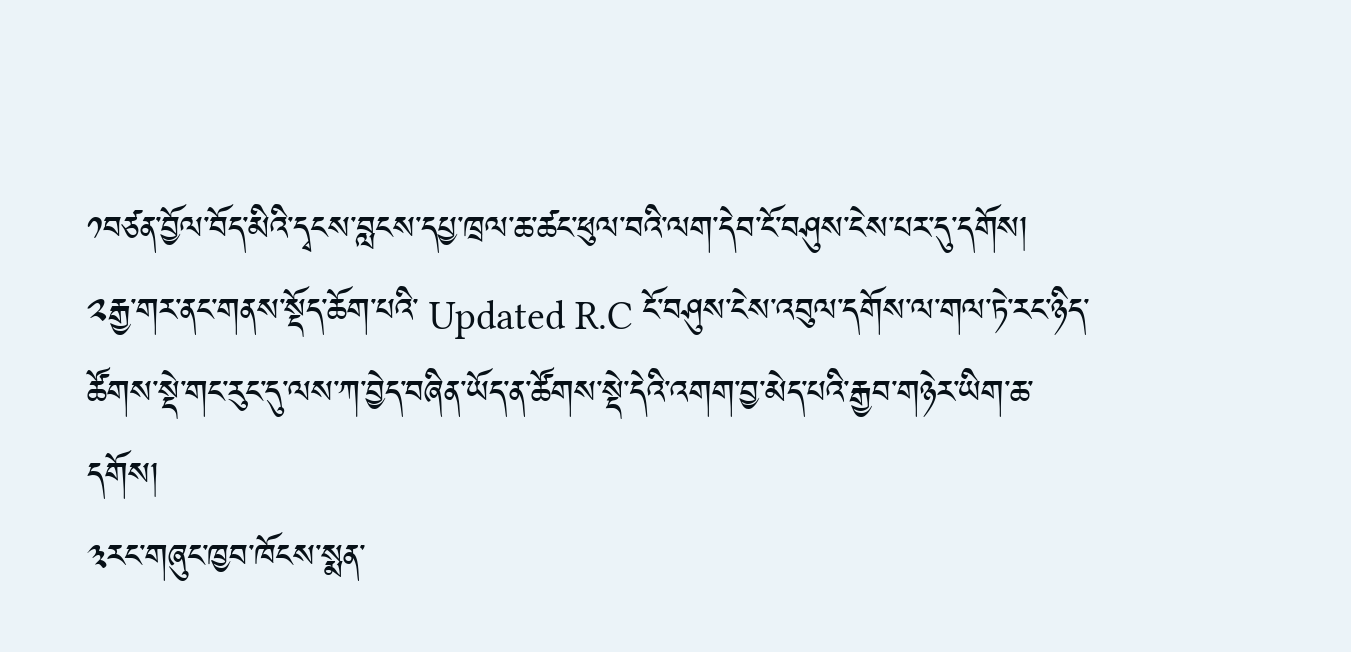༡བཙན་བྱོལ་བོད་མིའི་དྭངས་བླངས་དཔྱ་ཁྲལ་ཆ་ཚང་ཕུལ་བའི་ལག་དེབ་ངོ་བཤུས་ངེས་པར་དུ་དགོས།
༢རྒྱ་གར་ནང་གནས་སྡོད་ཆོག་པའི་ Updated R.C ངོ་བཤུས་ངེས་འབུལ་དགོས་ལ་གལ་ཏེ་རང་ཉིད་ཚོགས་སྡེ་གང་རུང་དུ་ལས་ཀ་བྱེད་བཞིན་ཡོད་ན་ཚོགས་སྡེ་དེའི་འགག་བྱ་མེད་པའི་རྒྱབ་གཉེར་ཡིག་ཆ་དགོས།
༣རང་གཞུང་ཁྱབ་ཁོངས་སྨན་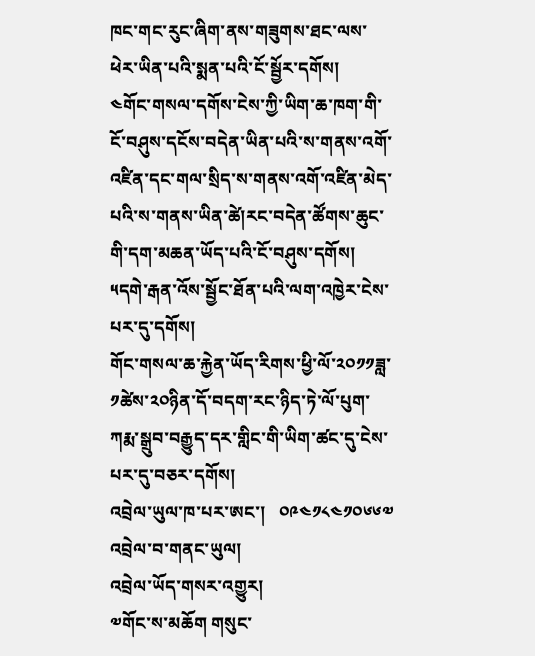ཁང་གང་རུང་ཞིག་ནས་གཟུགས་ཐང་ལས་ཕེར་ཡིན་པའི་སྨན་པའི་ངོ་སྦྱོར་དགོས།
༤གོང་གསལ་དགོས་ངེས་ཀྱི་ཡིག་ཆ་ཁག་གི་ངོ་བཤུས་དངོས་བདེན་ཡིན་པའི་ས་གནས་འགོ་འཛིན་དང་གལ་སྲིད་ས་གནས་འགོ་འཛིན་མེད་པའི་ས་གནས་ཡིན་ཚེ།རང་བདེན་ཚོགས་ཆུང་གི་དག་མཆན་ཡོད་པའི་ངོ་བཤུས་དགོས།
༥དགེ་རྒན་འོས་སྦྱོང་ཐོན་པའི་ལག་འཁྱེར་ངེས་པར་དུ་དགོས།
གོང་གསལ་ཆ་རྐྱེན་ཡོད་རིགས་ཕྱི་ལོ་༢༠༡༡ཟླ་༡ཚེས་༢༠ཉིན་དོ་བདག་རང་ཉིད་ཏེ་ལོ་པུག་ཀརྨ་སྒྲུབ་བརྒྱུད་དར་གླིང་གི་ཡིག་ཚང་དུ་ངེས་པར་དུ་བཅར་དགོས།
འབྲེལ་ཡུལ་ཁ་པར་ཨང་།   ༠༩༤༡༨༤༡༠༦༦༧
འབྲེལ་བ་གནང་ཡུལ།
འབྲེལ་ཡོད་གསར་འགྱུར།
༧གོང་ས་མཆོག གསུང་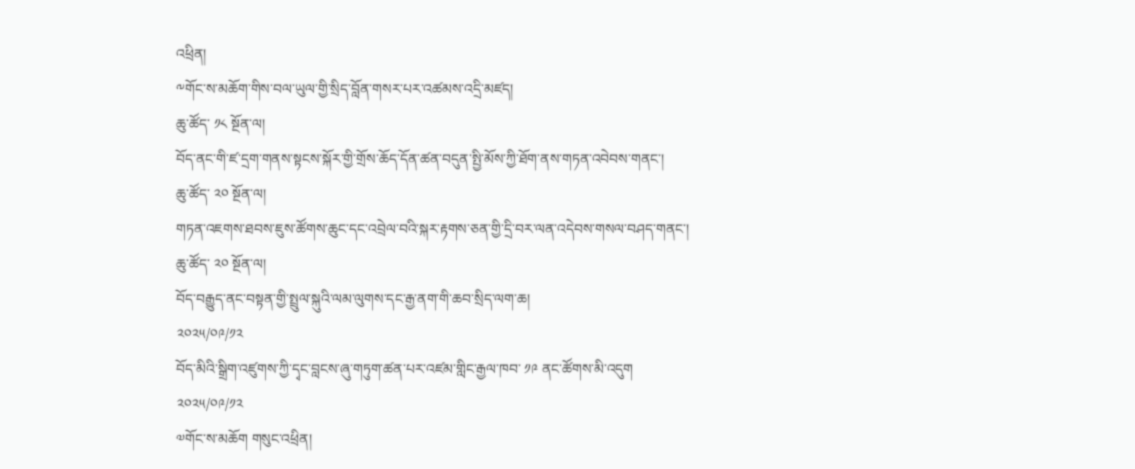འཕྲིན།
༸གོང་ས་མཆོག་གིས་བལ་ཡུལ་གྱི་སྲིད་བློན་གསར་པར་འཚམས་འདྲི་མཛད།
ཆུ་ཚོད་ ༡༨ སྔོན་ལ།
བོད་ནང་གི་ཛ་དྲག་གནས་སྟངས་སྐོར་གྱི་གྲོས་ཆོད་དོན་ཚན་བདུན་སྤྱི་མོས་ཀྱི་ཐོག་ནས་གཏན་འབེབས་གནང་།
ཆུ་ཚོད་ ༢༠ སྔོན་ལ།
གཏན་འཇགས་ཐབས་ཇུས་ཚོགས་ཆུང་དང་འབྲེལ་བའི་སྐར་རྟགས་ཅན་གྱི་དྲི་བར་ལན་འདེབས་གསལ་བཤད་གནང་།
ཆུ་ཚོད་ ༢༠ སྔོན་ལ།
བོད་བརྒྱུད་ནང་བསྟན་གྱི་སྤྲུལ་སྐུའི་ལམ་ལུགས་དང་རྒྱ་ནག་གི་ཆབ་སྲིད་ལག་ཆ།
༢༠༢༥/༠༩/༡༢
བོད་མིའི་སྒྲིག་འཛུགས་ཀྱི་དྭང་བླངས་ཞུ་གཏུག་ཚན་པར་འཛམ་གླིང་རྒྱལ་ཁབ་ ༡༩ ནང་ཚོགས་མི་འདུག
༢༠༢༥/༠༩/༡༢
༧གོང་ས་མཆོག གསུང་འཕྲིན།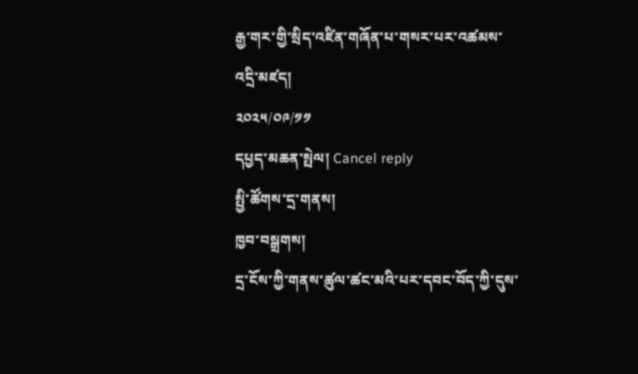རྒྱ་གར་གྱི་སྲིད་འཛིན་གཞོན་པ་གསར་པར་འཚམས་འདྲི་མཛད།
༢༠༢༥/༠༩/༡༡
དཔྱད་མཆན་སྤེལ། Cancel reply
སྤྱི་ཚོགས་དྲ་གནས།
ཁྱབ་བསྒྲགས།
དྲ་ངོས་ཀྱི་གནས་ཚུལ་ཚང་མའི་པར་དབང་བོད་ཀྱི་དུས་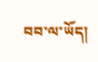བབ་ལ་ཡོད།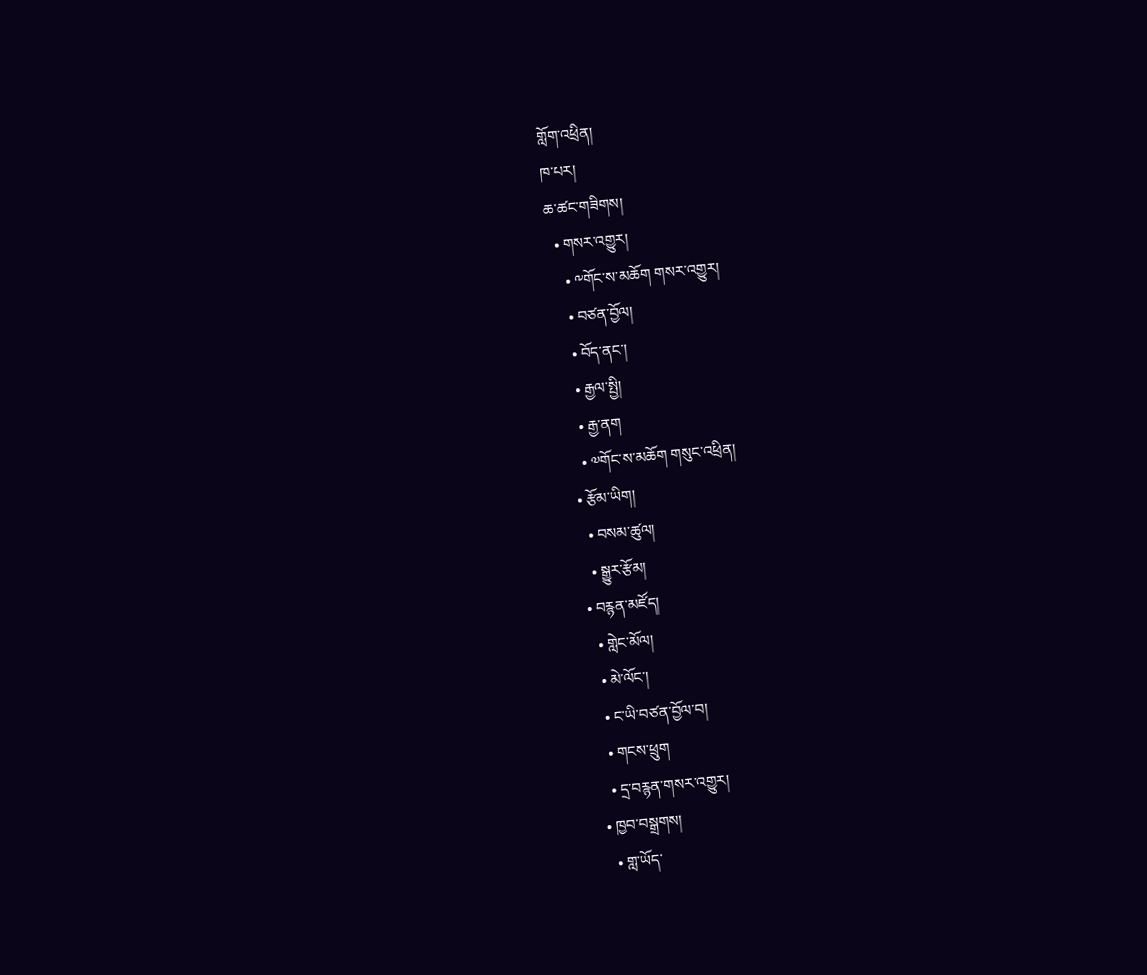གློག་འཕྲིན།
ཁ་པར།
ཆ་ཚང་གཟིགས།
  • གསར་འགྱུར།
    • ༸གོང་ས་མཆོག གསར་འགྱུར།
    • བཙན་བྱོལ།
    • བོད་ནང་།
    • རྒྱལ་སྤྱི།
    • རྒྱ་ནག
    • ༧གོང་ས་མཆོག གསུང་འཕྲིན།
  • རྩོམ་ཡིག།
    • བསམ་ཚུལ།
    • སྒྱུར་རྩོམ།
  • བརྙན་མཛོད།
    • གླེང་མོལ།
    • མེ་ལོང་།
    • ང་ཡི་བཙན་བྱོལ་བ།
    • གངས་ཕྲུག
    • དྲ་བརྙན་གསར་འགྱུར།
  • ཁྱབ་བསྒྲགས།
    • གླ་ཡོད་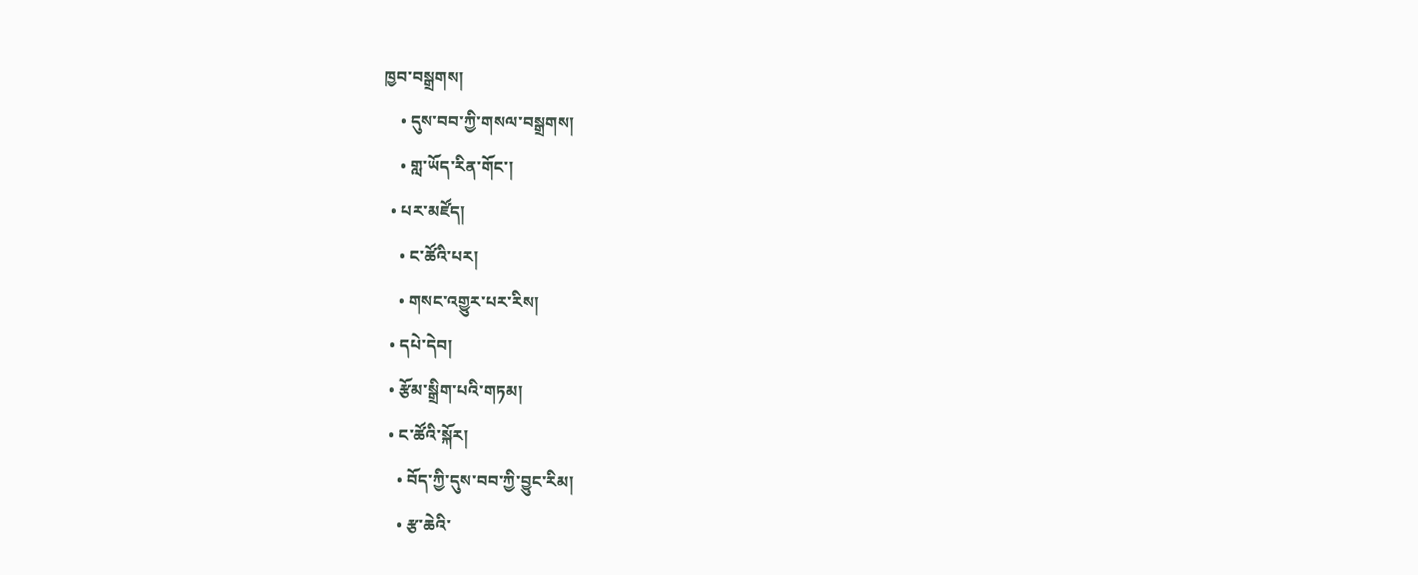ཁྱབ་བསྒྲགས།
    • དུས་བབ་ཀྱི་གསལ་བསྒྲགས།
    • གླ་ཡོད་རིན་གོང་།
  • པར་མཛོད།
    • ང་ཚོའི་པར།
    • གསང་འགྱུར་པར་རིས།
  • དཔེ་དེབ།
  • རྩོམ་སྒྲིག་པའི་གཏམ།
  • ང་ཚོའི་སྐོར།
    • བོད་ཀྱི་དུས་བབ་ཀྱི་བྱུང་རིམ།
    • རྩ་ཆེའི་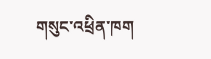གསུང་འཕྲིན་ཁག